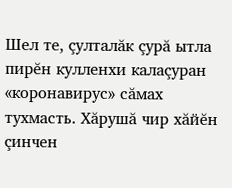Шел те, çулталăк çурă ытла пирĕн кулленхи калаçуран «коронавирус» сăмах тухмасть. Хăрушă чир хăйĕн çинчен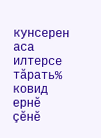кунсерен аса илтерсе тăрать% ковид ернĕ çĕнĕ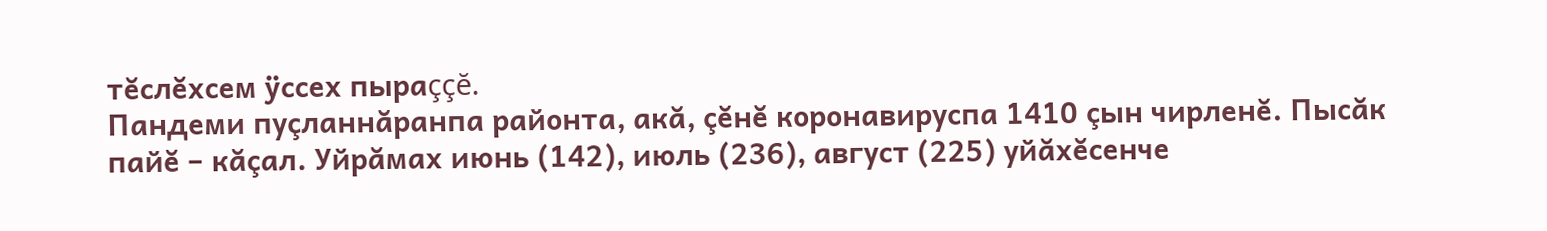тĕслĕхсем ÿссех пыраççĕ.
Пандеми пуçланнăранпа районта, акă, çĕнĕ коронавируспа 1410 çын чирленĕ. Пысăк пайĕ – кăçал. Уйрăмах июнь (142), июль (236), август (225) уйăхĕсенче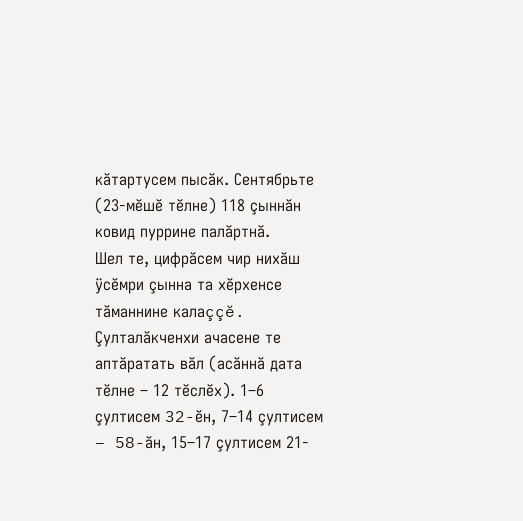кăтартусем пысăк. Сентябрьте (23-мĕшĕ тĕлне) 118 çыннăн ковид пуррине палăртнă.
Шел те, цифрăсем чир нихăш ÿсĕмри çынна та хĕрхенсе тăманнине калаççĕ. Çулталăкченхи ачасене те аптăратать вăл (асăннă дата тĕлне – 12 тĕслĕх). 1–6 çултисем 32-ĕн, 7–14 çултисем – 58-ăн, 15–17 çултисем 21-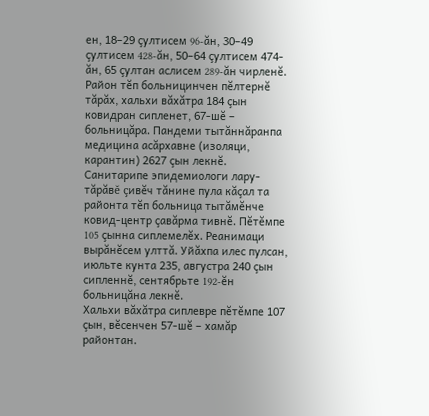ен, 18–29 çултисем 96-ăн, 30–49 çултисем 428-ăн, 50–64 çултисем 474-ăн, 65 çултан аслисем 289-ăн чирленĕ.
Район тĕп больницинчен пĕлтернĕ тăрăх, хальхи вăхăтра 184 çын ковидран сипленет, 67-шĕ – больницăра. Пандеми тытăннăранпа медицина асăрхавне (изоляци, карантин) 2627 çын лекнĕ.
Санитарипе эпидемиологи лару-тăрăвĕ çивĕч тăнине пула кăçал та районта тĕп больница тытăмĕнче ковид-центр çавăрма тивнĕ. Пĕтĕмпе 105 çынна сиплемелĕх. Реанимаци вырăнĕсем улттă. Уйăхпа илес пулсан, июльте кунта 235, августра 240 çын сипленнĕ, сентябрьте 192-ĕн больницăна лекнĕ.
Хальхи вăхăтра сиплевре пĕтĕмпе 107 çын, вĕсенчен 57-шĕ – хамăр районтан.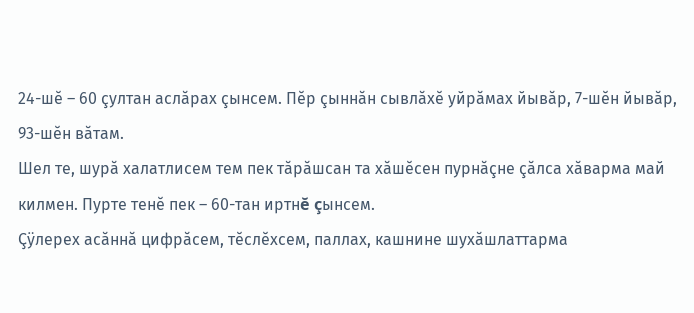24-шĕ – 60 çултан аслăрах çынсем. Пĕр çыннăн сывлăхĕ уйрăмах йывăр, 7-шĕн йывăр, 93-шĕн вăтам.
Шел те, шурă халатлисем тем пек тăрăшсан та хăшĕсен пурнăçне çăлса хăварма май килмен. Пурте тенĕ пек – 60-тан иртнĕ çынсем.
Çÿлерех асăннă цифрăсем, тĕслĕхсем, паллах, кашнине шухăшлаттарма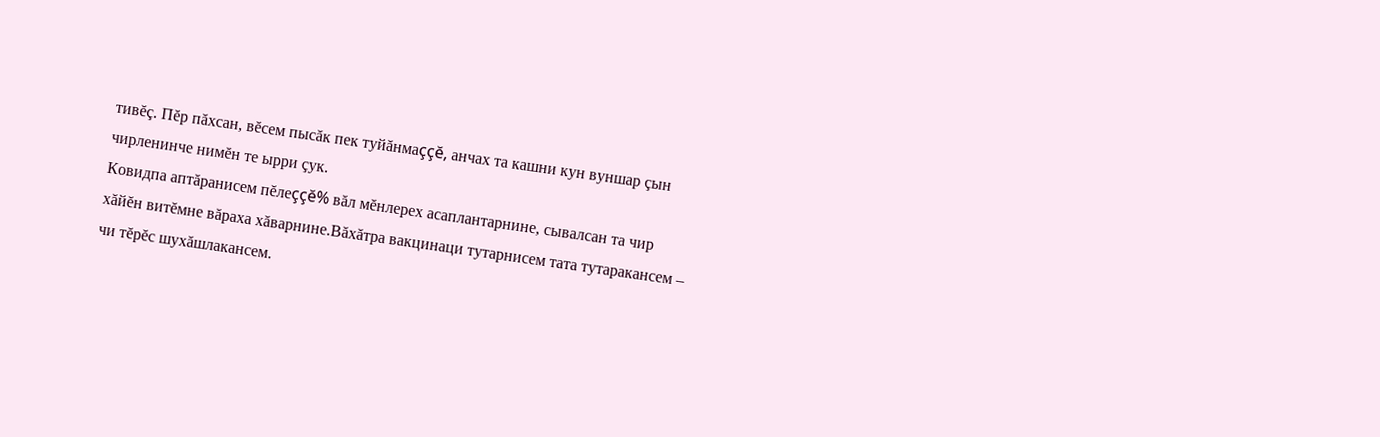тивĕç. Пĕр пăхсан, вĕсем пысăк пек туйăнмаççĕ, анчах та кашни кун вуншар çын чирленинче нимĕн те ырри çук.
Ковидпа аптăранисем пĕлеççĕ% вăл мĕнлерех асаплантарнине, сывалсан та чир хăйĕн витĕмне вăраха хăварнине.Вăхăтра вакцинаци тутарнисем тата тутаракансем – чи тĕрĕс шухăшлакансем.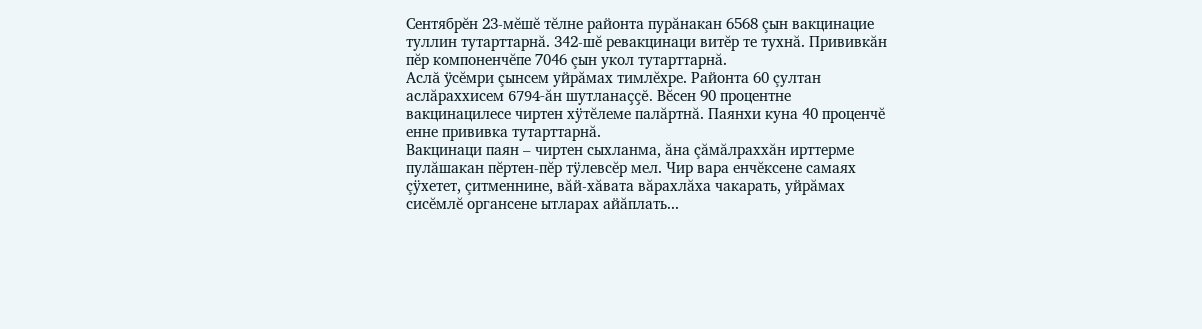Сентябрĕн 23-мĕшĕ тĕлне районта пурăнакан 6568 çын вакцинацие туллин тутарттарнă. 342-шĕ ревакцинаци витĕр те тухнă. Прививкăн пĕр компоненчĕпе 7046 çын укол тутарттарнă.
Аслă ÿсĕмри çынсем уйрăмах тимлĕхре. Районта 60 çултан аслăраххисем 6794-ăн шутланаççĕ. Вĕсен 90 процентне вакцинацилесе чиртен хÿтĕлеме палăртнă. Паянхи куна 40 проценчĕ енне прививка тутарттарнă.
Вакцинаци паян – чиртен сыхланма, ăна çăмăлраххăн ирттерме пулăшакан пĕртен-пĕр тÿлевсĕр мел. Чир вара енчĕксене самаях çÿхетет, çитменнине, вăй-хăвата вăрахлăха чакарать, уйрăмах сисĕмлĕ органсене ытларах айăплать...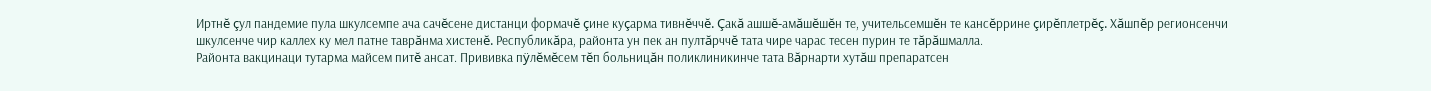Иртнĕ çул пандемие пула шкулсемпе ача сачĕсене дистанци формачĕ çине куçарма тивнĕччĕ. Çакă ашшĕ-амăшĕшĕн те, учительсемшĕн те кансĕррине çирĕплетрĕç. Хăшпĕр регионсенчи шкулсенче чир каллех ку мел патне таврăнма хистенĕ. Республикăра, районта ун пек ан пултăрччĕ тата чире чарас тесен пурин те тăрăшмалла.
Районта вакцинаци тутарма майсем питĕ ансат. Прививка пÿлĕмĕсем тĕп больницăн поликлиникинче тата Вăрнарти хутăш препаратсен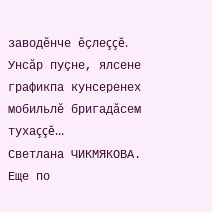заводĕнче ĕçлеççĕ. Унсăр пуçне, ялсене графикпа кунсеренех мобильлĕ бригадăсем тухаççĕ...
Светлана ЧИКМЯКОВА.
Еще по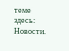теме здесь: Новости.